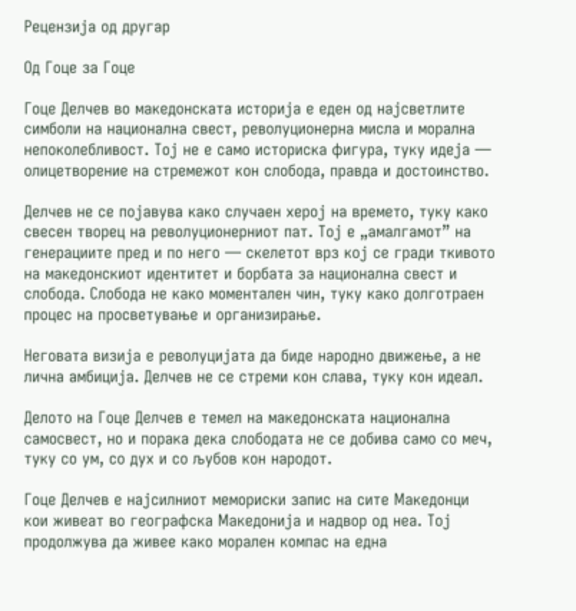Рецензија од другар

Од Гоце за Гоце

Гоце Делчев во македонската историја е еден од најсветлите симболи на национална свест, револуционерна мисла и морална непоколебливост. Тој не е само историска фигура, туку идеја — олицетворение на стремежот кон слобода, правда и достоинство.

Делчев не се појавува како случаен херој на времето, туку како свесен творец на револуционерниот пат. Тој е „амалгамот” на генерациите пред и по него — скелетот врз кој се гради ткивото на македонскиот идентитет и борбата за национална свест и слобода. Слобода не како моментален чин, туку како долготраен процес на просветување и организирање.

Неговата визија е револуцијата да биде народно движење, а не лична амбиција. Делчев не се стреми кон слава, туку кон идеал.

Делото на Гоце Делчев е темел на македонската национална самосвест, но и порака дека слободата не се добива само со меч, туку со ум, со дух и со љубов кон народот.

Гоце Делчев е најсилниот мемориски запис на сите Македонци кои живеат во географска Македонија и надвор од неа. Тој продолжува да живее како морален компас на една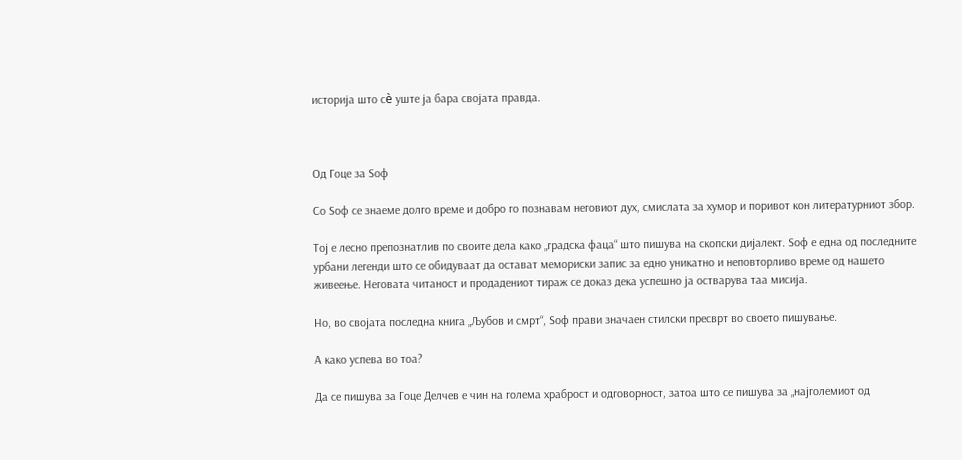историја што сè уште ја бара својата правда.



Од Гоце за Ѕоф

Со Ѕоф се знаеме долго време и добро го познавам неговиот дух, смислата за хумор и поривот кон литературниот збор.

Тој е лесно препознатлив по своите дела како „градска фаца“ што пишува на скопски дијалект. Ѕоф е една од последните урбани легенди што се обидуваат да остават мемориски запис за едно уникатно и неповторливо време од нашето живеење. Неговата читаност и продадениот тираж се доказ дека успешно ја остварува таа мисија.

Но, во својата последна книга „Љубов и смрт“, Ѕоф прави значаен стилски пресврт во своето пишување.

А како успева во тоа?

Да се пишува за Гоце Делчев е чин на голема храброст и одговорност, затоа што се пишува за „најголемиот од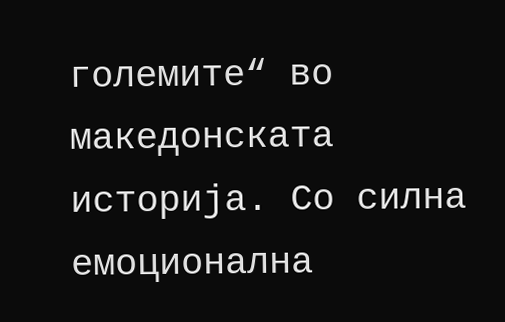големите“ во македонската историја. Со силна емоционална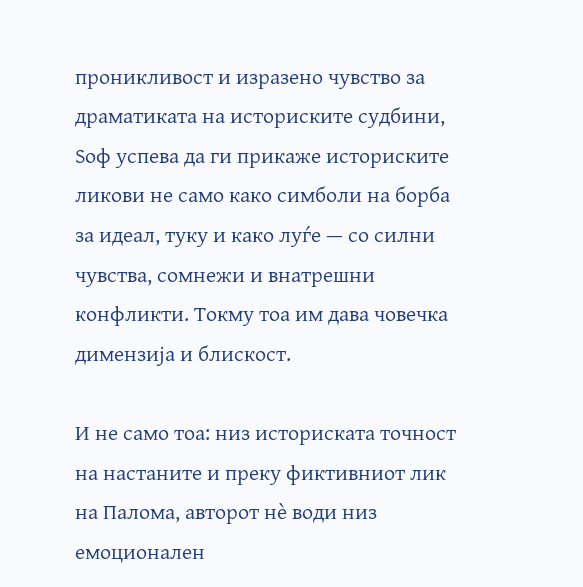проникливост и изразено чувство за драматиката на историските судбини, Ѕоф успева да ги прикаже историските ликови не само како симболи на борба за идеал, туку и како луѓе — со силни чувства, сомнежи и внатрешни конфликти. Токму тоа им дава човечка димензија и блискост.

И не само тоа: низ историската точност на настаните и преку фиктивниот лик на Палома, авторот нè води низ емоционален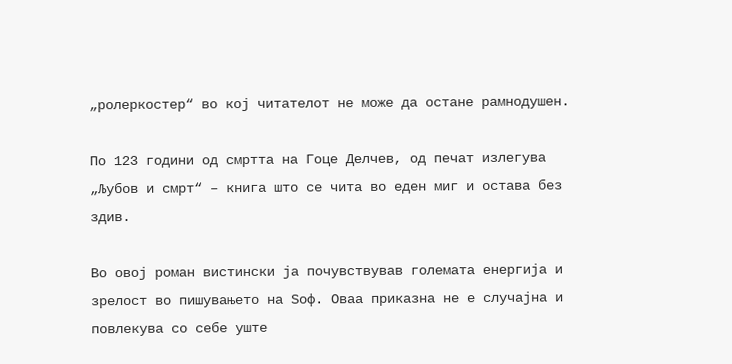„ролеркостер“ во кој читателот не може да остане рамнодушен.

По 123 години од смртта на Гоце Делчев, од печат излегува „Љубов и смрт“ – книга што се чита во еден миг и остава без здив.

Во овој роман вистински ја почувствував големата енергија и зрелост во пишувањето на Ѕоф. Оваа приказна не е случајна и повлекува со себе уште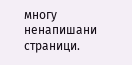многу ненапишани страници.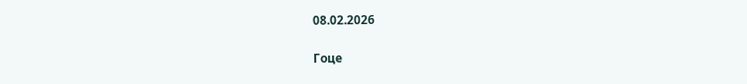08.02.2026

Гоце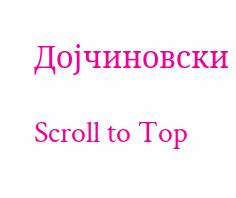Дојчиновски

Scroll to Top